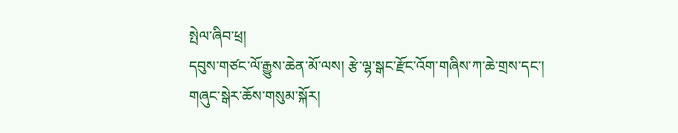སྤེལ་ཞིབ་ཕྲ།
དབུས་གཙང་ལོ་རྒྱུས་ཆེན་མོ་ལས། རྩེ་ལྷ་སྒང་རྫོང་འོག་གཞིས་ཀ་ཆེ་གྲས་དང་། གཞུང་སྒེར་ཆོས་གསུམ་སྐོར།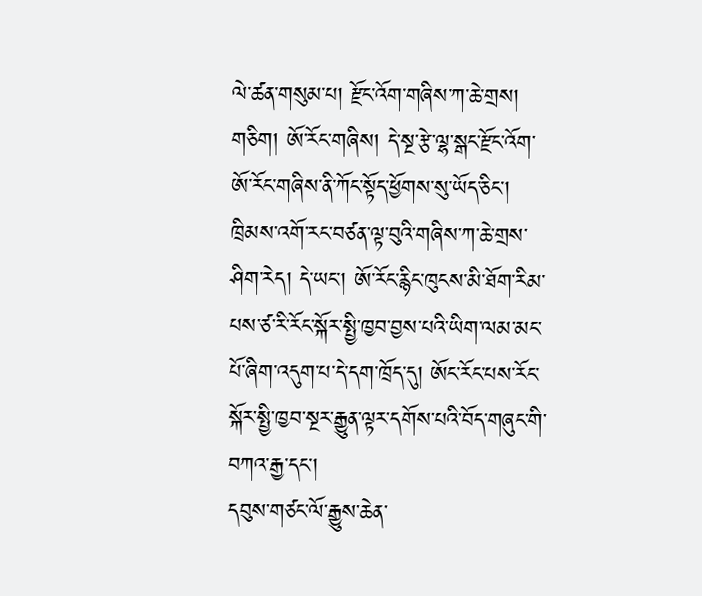ལེ་ཚན་གསུམ་པ། རྫོང་འོག་གཞིས་ཀ་ཆེ་གྲས། གཅིག། ཨོ་རོང་གཞིས། དེ་སྔ་རྩེ་ལྷ་སྒང་རྫོང་འོག་ཨོ་རོང་གཞིས་ནི་ཀོང་སྟོད་ཕྱོགས་སུ་ཡོད་ཅིང་། ཁྲིམས་འགོ་རང་བཙན་ལྟ་བུའི་གཞིས་ཀ་ཆེ་གྲས་ཤིག་རེད། དེ་ཡང་། ཨོ་རོང་རྙིང་ཁུངས་མི་ཐོག་རིམ་པས་ཙ་རི་རོང་སྐོར་སྤྱི་ཁྱབ་བྱས་པའི་ཡིག་ལམ་མང་པོ་ཞིག་འདུག་པ་དེ་དག་ཁྲོད་དུ། ཨོང་རོང་པས་རོང་སྐོར་སྤྱི་ཁྱབ་སྔར་རྒྱུན་ལྟར་དགོས་པའི་བོད་གཞུང་གི་བཀའ་རྒྱ་དང་།
དབུས་གཙང་ལོ་རྒྱུས་ཆེན་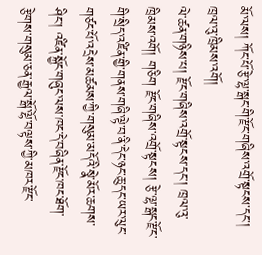མོ་ལས། ཀོང་པོ་རྩེ་ལྷ་སྒང་གི་རྫོང་གཞིས་འགྲོ་སྟངས་དང་། ཁྲལ་འུ་ཁྲིམས་འགོ།
ལེ་ཚན་གཉིས་པ། རྫོང་གཞིས་འགྲོ་སྟངས་དང་། ཁྲལ་འུ་ཁྲིམས་འགོ། གཅིག རྫོང་གཞིས་འགྲོ་སྟངས། རྩེ་ལྷ་སྒང་རྫོང་གི་སྲིད་འཛིན་གྱི་གནས་གཞི་ལྟེ་བ་ནི་དེང་ཉང་ཆུ་དང་ཡར་ལུང་གཙང་པོ་འདྲེས་མཚམས་ཀྱི་གསུམ་མདོའི་སྣེ་མོར་ཆགས་ཤིང་། འཛིན་སྐྱོང་གཞུང་ལས་ཁང་དེ་བཞིན་རྫོང་ཁང་ཐོག་རྩེགས་གསུམ་ཅན་རྒྱལ་སྒོ་ལྷོ་བལྟས་ཀྱི་མཁར་རྫོང་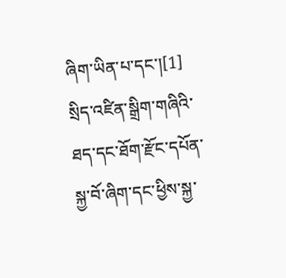ཞིག་ཡིན་པ་དང་།[1] སྲིད་འཛིན་སྒྲིག་གཞིའི་ཐད་དང་ཐོག་རྫོང་དཔོན་སྐྱ་བོ་ཞིག་དང་ཕྱིས་སྐྱ་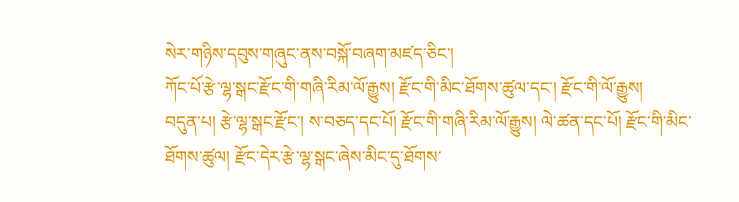སེར་གཉིས་དབུས་གཞུང་ནས་བསྐོ་བཞག་མཛད་ཅིང་།
ཀོང་པོ་རྩེ་ལྷ་སྒང་རྫོང་གི་གཞི་རིམ་ལོ་རྒྱུས། རྫོང་གི་མིང་ཐོགས་ཚུལ་དང་། རྫོང་གི་ལོ་རྒྱུས།
བདུན་པ། རྩེ་ལྷ་སྒང་རྫོང་། ས་བཅད་དང་པོ། རྫོང་གི་གཞི་རིམ་ལོ་རྒྱུས། ལེ་ཚན་དང་པོ། རྫོང་གི་མིང་ཐོགས་ཚུལ། རྫོང་དེར་རྩེ་ལྷ་སྒང་ཞེས་མིང་དུ་ཐོགས་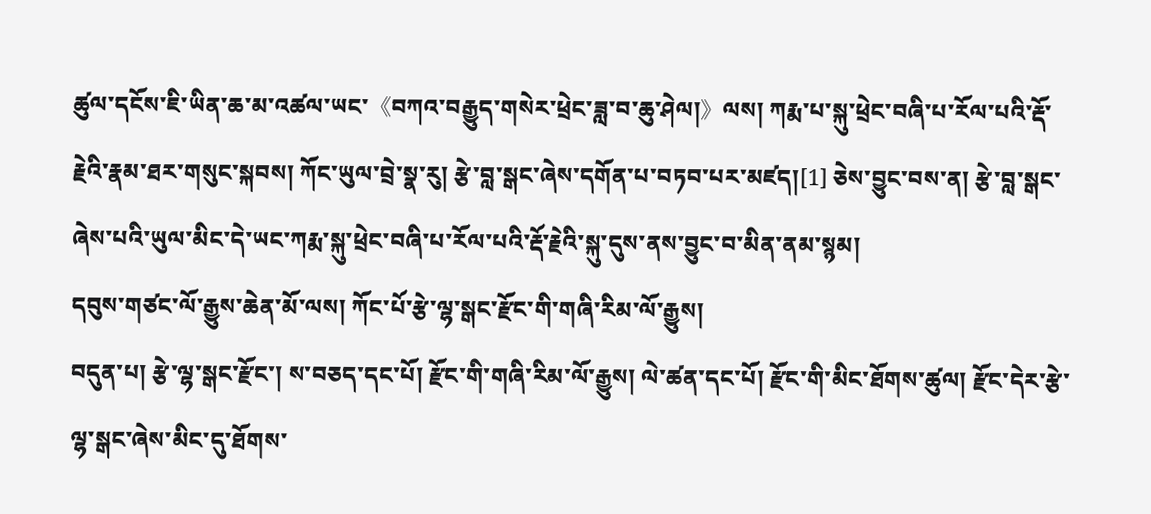ཚུལ་དངོས་ཇི་ཡིན་ཆ་མ་འཚལ་ཡང་《བཀའ་བརྒྱུད་གསེར་ཕྲེང་ཟླ་བ་ཆུ་ཤེལ།》ལས། ཀརྨ་པ་སྐུ་ཕྲེང་བཞི་པ་རོལ་པའི་རྡོ་རྗེའི་རྣམ་ཐར་གསུང་སྐབས། ཀོང་ཡུལ་བྲེ་སྣ་རུ། རྩེ་བླ་སྒང་ཞེས་དགོན་པ་བཏབ་པར་མཛད།[1] ཅེས་བྱུང་བས་ན། རྩེ་བླ་སྒང་ཞེས་པའི་ཡུལ་མིང་དེ་ཡང་ཀརྨ་སྐུ་ཕྲེང་བཞི་པ་རོལ་པའི་རྡོ་རྗེའི་སྐུ་དུས་ནས་བྱུང་བ་མིན་ནམ་སྙམ།
དབུས་གཙང་ལོ་རྒྱུས་ཆེན་མོ་ལས། ཀོང་པོ་རྩེ་ལྷ་སྒང་རྫོང་གི་གཞི་རིམ་ལོ་རྒྱུས།
བདུན་པ། རྩེ་ལྷ་སྒང་རྫོང་། ས་བཅད་དང་པོ། རྫོང་གི་གཞི་རིམ་ལོ་རྒྱུས། ལེ་ཚན་དང་པོ། རྫོང་གི་མིང་ཐོགས་ཚུལ། རྫོང་དེར་རྩེ་ལྷ་སྒང་ཞེས་མིང་དུ་ཐོགས་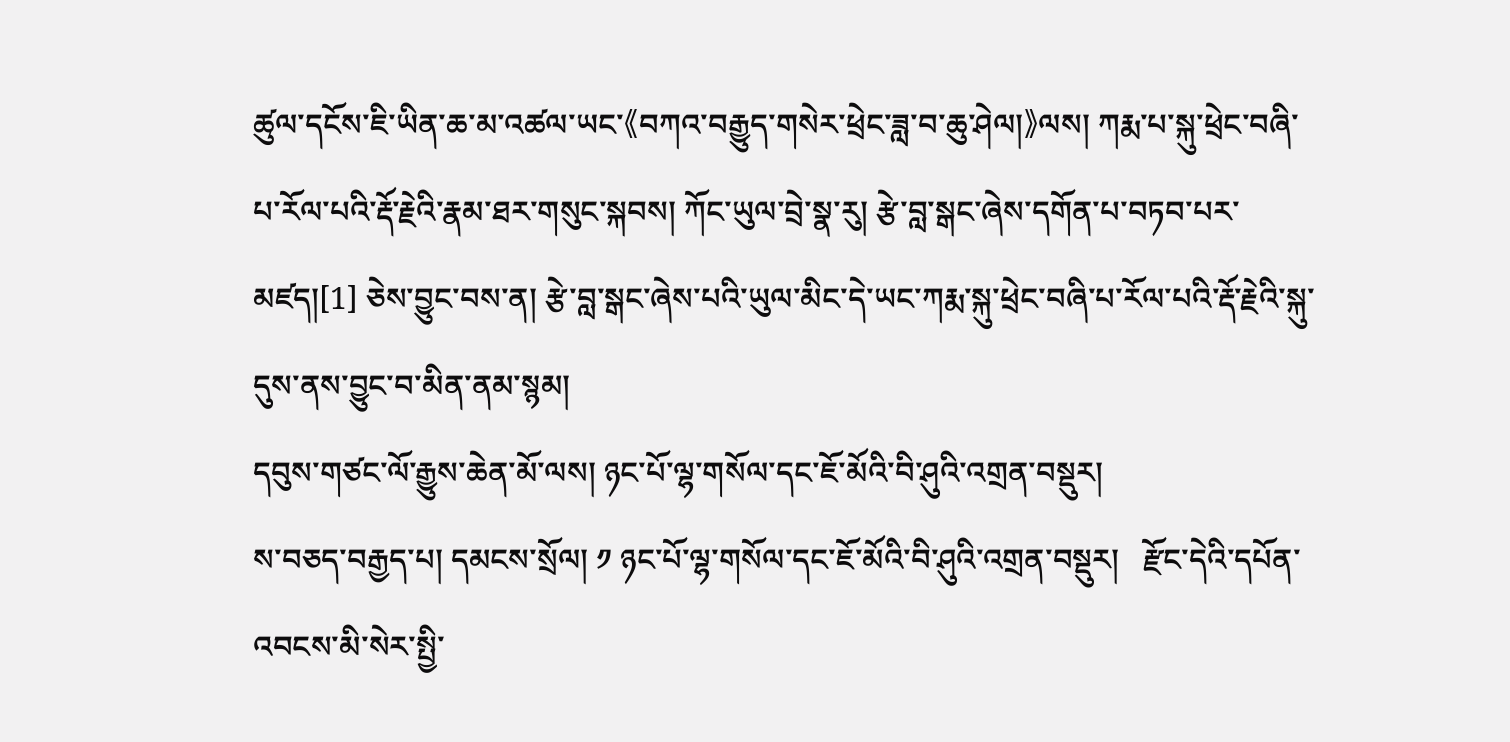ཚུལ་དངོས་ཇི་ཡིན་ཆ་མ་འཚལ་ཡང་《བཀའ་བརྒྱུད་གསེར་ཕྲེང་ཟླ་བ་ཆུ་ཤེལ།》ལས། ཀརྨ་པ་སྐུ་ཕྲེང་བཞི་པ་རོལ་པའི་རྡོ་རྗེའི་རྣམ་ཐར་གསུང་སྐབས། ཀོང་ཡུལ་བྲེ་སྣ་རུ། རྩེ་བླ་སྒང་ཞེས་དགོན་པ་བཏབ་པར་མཛད།[1] ཅེས་བྱུང་བས་ན། རྩེ་བླ་སྒང་ཞེས་པའི་ཡུལ་མིང་དེ་ཡང་ཀརྨ་སྐུ་ཕྲེང་བཞི་པ་རོལ་པའི་རྡོ་རྗེའི་སྐུ་དུས་ནས་བྱུང་བ་མིན་ནམ་སྙམ།
དབུས་གཙང་ལོ་རྒྱུས་ཆེན་མོ་ལས། ཉང་པོ་ལྷ་གསོལ་དང་ཇོ་མོའི་བི་ཤུའི་འགྲན་བསྡུར།
ས་བཅད་བརྒྱད་པ། དམངས་སྲོལ། ༡ ཉང་པོ་ལྷ་གསོལ་དང་ཇོ་མོའི་བི་ཤུའི་འགྲན་བསྡུར།   རྫོང་དེའི་དཔོན་འབངས་མི་སེར་སྤྱི་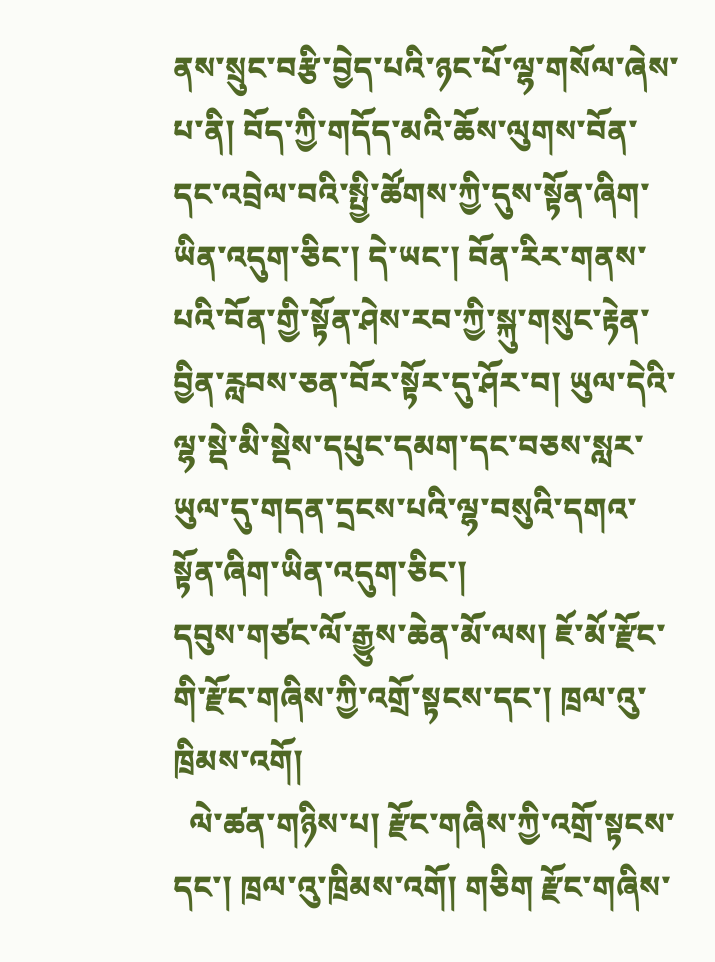ནས་སྲུང་བརྩི་བྱེད་པའི་ཉང་པོ་ལྷ་གསོལ་ཞེས་པ་ནི། བོད་ཀྱི་གདོད་མའི་ཆོས་ལུགས་བོན་དང་འབྲེལ་བའི་སྤྱི་ཚོགས་ཀྱི་དུས་སྟོན་ཞིག་ཡིན་འདུག་ཅིང་། དེ་ཡང་། བོན་རིར་གནས་པའི་བོན་གྱི་སྟོན་ཤེས་རབ་ཀྱི་སྐུ་གསུང་རྟེན་བྱིན་རླབས་ཅན་བོར་སྟོར་དུ་ཤོར་བ། ཡུལ་དེའི་ལྷ་སྡེ་མི་སྡེས་དཔུང་དམག་དང་བཅས་སླར་ཡུལ་དུ་གདན་དྲངས་པའི་ལྷ་བསུའི་དགའ་སྟོན་ཞིག་ཡིན་འདུག་ཅིང་།
དབུས་གཙང་ལོ་རྒྱུས་ཆེན་མོ་ལས། ཇོ་མོ་རྫོང་གི་རྫོང་གཞིས་ཀྱི་འགྲོ་སྟངས་དང་། ཁྲལ་འུ་ཁྲིམས་འགོ།
  ལེ་ཚན་གཉིས་པ། རྫོང་གཞིས་ཀྱི་འགྲོ་སྟངས་དང་། ཁྲལ་འུ་ཁྲིམས་འགོ། གཅིག རྫོང་གཞིས་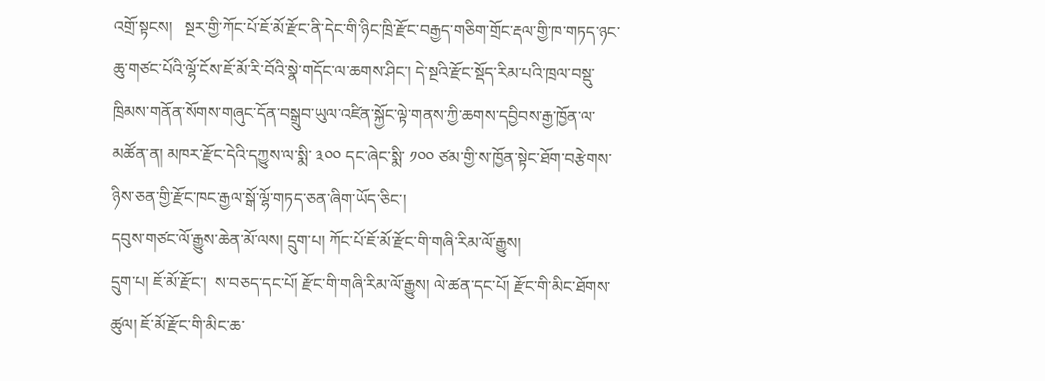འགྲོ་སྟངས།   སྔར་གྱི་ཀོང་པོ་ཇོ་མོ་རྫོང་ནི་དེང་གི་ཉིང་ཁྲི་རྫོང་བརྒྱད་གཅིག་གྲོང་རྡལ་གྱི་ཁ་གཏད་ཉང་ཆུ་གཙང་པོའི་ལྷོ་ངོས་ཇོ་མོ་རི་བོའི་སྣེ་གདོང་ལ་ཆགས་ཤིང་། དེ་སྔའི་རྫོང་སྡོད་རིམ་པའི་ཁྲལ་བསྡུ་ཁྲིམས་གནོན་སོགས་གཞུང་དོན་བསྒྲུབ་ཡུལ་འཛིན་སྐྱོང་ལྟེ་གནས་ཀྱི་ཆགས་དབྱིབས་རྒྱ་ཁྱོན་ལ་མཚོན་ན། མཁར་རྫོང་དེའི་དཀྱུས་ལ་སྨི་ ༣༠༠ དང་ཞེང་སྨི་ ༡༠༠ ཙམ་གྱི་ས་ཁྱོན་སྟེང་ཐོག་བརྩེགས་ཉིས་ཅན་གྱི་རྫོང་ཁང་རྒྱལ་སྒོ་ལྷོ་གཏད་ཅན་ཞིག་ཡོད་ཅིང་།
དབུས་གཙང་ལོ་རྒྱུས་ཆེན་མོ་ལས། དྲུག་པ། ཀོང་པོ་ཇོ་མོ་རྫོང་གི་གཞི་རིམ་ལོ་རྒྱུས།
དྲུག་པ། ཇོ་མོ་རྫོང་།  ས་བཅད་དང་པོ། རྫོང་གི་གཞི་རིམ་ལོ་རྒྱུས། ལེ་ཚན་དང་པོ། རྫོང་གི་མིང་ཐོགས་ཚུལ། ཇོ་མོ་རྫོང་གི་མིང་ཆ་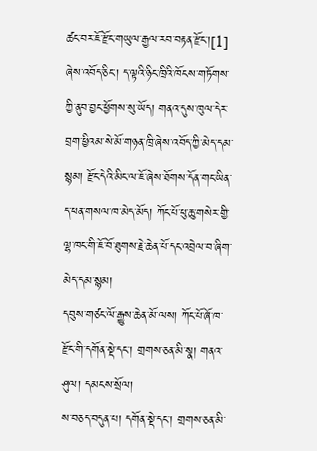ཚང་བར་ཇོ་རྫོང་གཡུལ་རྒྱལ་རབ་བརྟན་རྫོང་།[1] ཞེས་འབོད་ཅིང་། ད་ལྟའི་ཉིང་ཁྲིའི་ཁོངས་གཏོགས་ཀྱི་ནུབ་བྱང་ཕྱོགས་སུ་ཡོད། གནའ་དུས་ཁུལ་དེར་བྲག་ཕྱིའམ་སེ་མོ་གཉན་ཁྲི་ཞེས་འབོད་ཀྱི་མེད་དམ་སྙམ། རྫོང་དེའི་མིང་ལ་ཇོ་ཞེས་ཐོགས་དོན་གང་ཡིན་ད་ཕན་གསལ་ཁ་མེད་མོད། ཀོང་པོ་ཕུ་ཆུ་གསེར་གྱི་ལྷ་ཁང་གི་ཇོ་བོ་ཐུགས་རྗེ་ཆེན་པོ་དང་འབྲེལ་བ་ཞིག་མེད་དམ་སྙམ།
དབུས་གཙང་ལོ་རྒྱུས་ཆེན་མོ་ལས། ཀོང་པོ་ཞོ་ཁ་རྫོང་གི་དགོན་སྡེ་དང་། གྲགས་ཅན་མི་སྣ། གནའ་ཤུལ། དམངས་སྲོལ།
ས་བཅད་བདུན་པ། དགོན་སྡེ་དང་། གྲགས་ཅན་མི་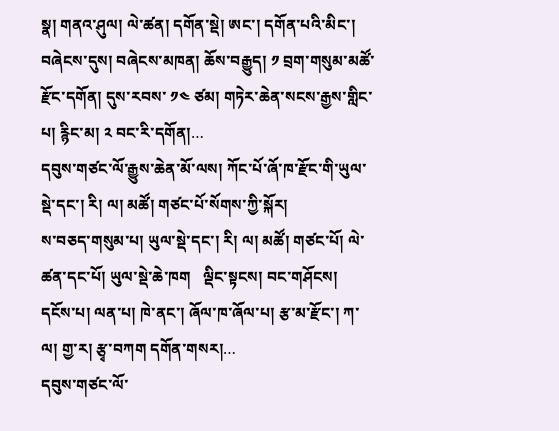སྣ། གནའ་ཤུལ། ལེ་ཚན། དགོན་སྡེ། ཨང་། དགོན་པའི་མིང་། བཞེངས་དུས། བཞེངས་མཁན། ཆོས་བརྒྱུད། ༡ བྲག་གསུམ་མཚོ་རྫོང་དགོན། དུས་རབས་ ༡༤ ཙམ། གཏེར་ཆེན་སངས་རྒྱས་གླིང་པ། རྙིང་མ། ༢ བང་རི་དགོན།…
དབུས་གཙང་ལོ་རྒྱུས་ཆེན་མོ་ལས། ཀོང་པོ་ཞོ་ཁ་རྫོང་གི་ཡུལ་སྡེ་དང་། རི། ལ། མཚོ། གཙང་པོ་སོགས་ཀྱི་སྐོར།
ས་བཅད་གསུམ་པ། ཡུལ་སྡེ་དང་། རི། ལ། མཚོ། གཙང་པོ། ལེ་ཚན་དང་པོ། ཡུལ་སྡེ་ཆེ་ཁག   ལྡིང་སྟངས། བང་གཤོངས། དངོས་པ། ལན་པ། ཁེ་ནང་། ཞོལ་ཁ་ཞོལ་པ། རྩ་མ་རྫོང་། ཀ་ལ། གྱ་ར། རྩྭ་བཀག དགོན་གསར།…
དབུས་གཙང་ལོ་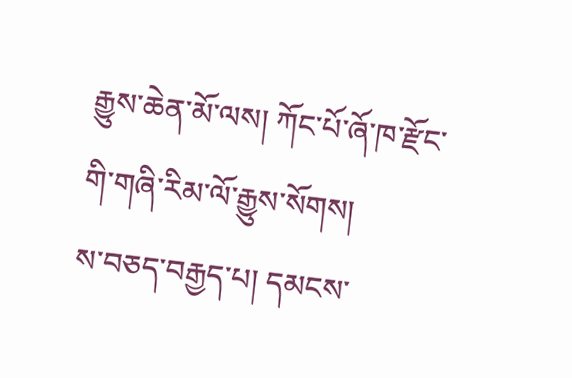རྒྱུས་ཆེན་མོ་ལས། ཀོང་པོ་ཞོ་ཁ་རྫོང་གི་གཞི་རིམ་ལོ་རྒྱུས་སོགས།
ས་བཅད་བརྒྱད་པ། དམངས་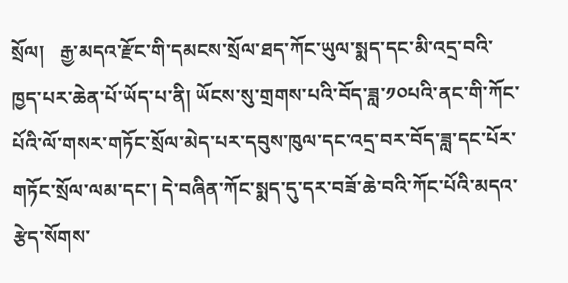སྲོལ།   རྒྱ་མདའ་རྫོང་གི་དམངས་སྲོལ་ཐད་ཀོང་ཡུལ་སྨད་དང་མི་འདྲ་བའི་ཁྱད་པར་ཆེན་པོ་ཡོད་པ་ནི། ཡོངས་སུ་གྲགས་པའི་བོད་ཟླ་༡༠པའི་ནང་གི་ཀོང་པོའི་ལོ་གསར་གཏོང་སྲོལ་མེད་པར་དབུས་ཁུལ་དང་འདྲ་བར་བོད་ཟླ་དང་པོར་གཏོང་སྲོལ་ལམ་དང་། དེ་བཞིན་ཀོང་སྨད་དུ་དར་བཟོ་ཆེ་བའི་ཀོང་པོའི་མདའ་རྩེད་སོགས་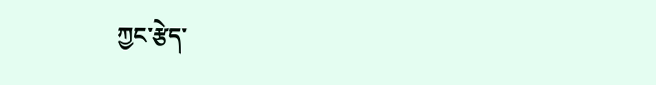ཀྱང་རྩེད་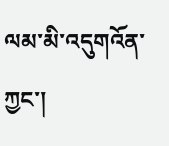ལམ་མི་འདུགའོན་ཀྱང་།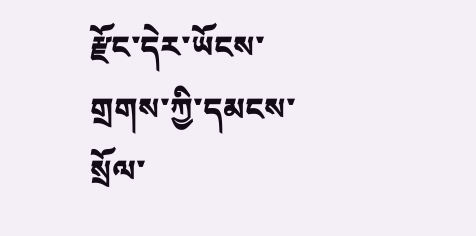རྫོང་དེར་ཡོངས་གྲགས་ཀྱི་དམངས་སྲོལ་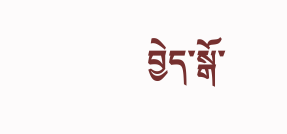བྱེད་སྒོ་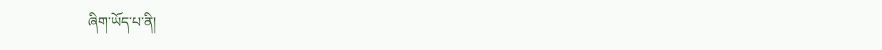ཞིག་ཡོད་པ་ནི།